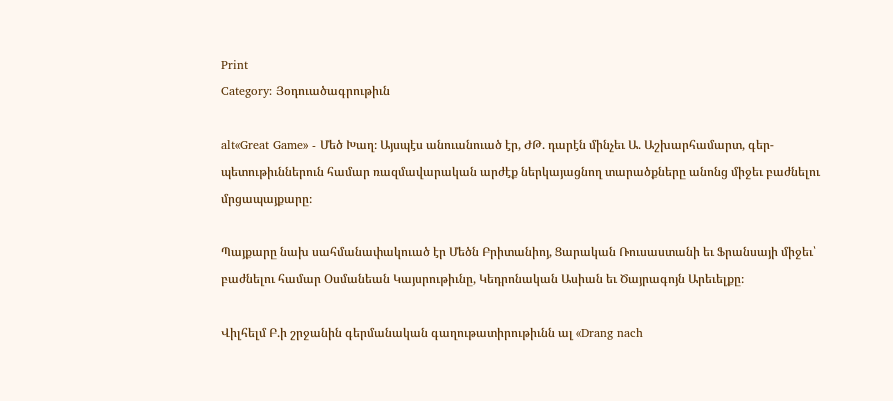Print
Category: Յօդուածագրութիւն

alt«Great Game» - Մեծ Խաղ։ Այսպէս անուանուած էր, ԺԹ. դարէն մինչեւ Ա. Աշխարհամարտ, գեր-պետութիւններուն համար ռազմավարական արժէք ներկայացնող տարածքները անոնց միջեւ բաժնելու մրցապայքարը։

Պայքարը նախ սահմանափակուած էր Մեծն Բրիտանիոյ, Ցարական Ռուսաստանի եւ Ֆրանսայի միջեւ՝ բաժնելու համար Օսմանեան Կայսրութիւնը, Կեդրոնական Ասիան եւ Ծայրագոյն Արեւելքը։

Վիլհելմ Բ.ի շրջանին գերմանական գաղութատիրութիւնն ալ «Drang nach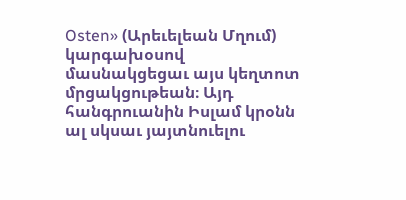Osten» (Արեւելեան Մղում) կարգախօսով մասնակցեցաւ այս կեղտոտ մրցակցութեան։ Այդ հանգրուանին Իսլամ կրօնն ալ սկսաւ յայտնուելու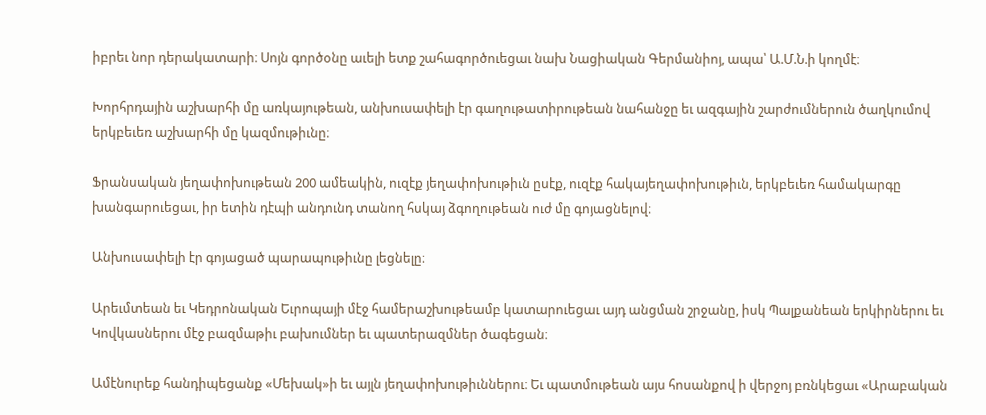իբրեւ նոր դերակատարի։ Սոյն գործօնը աւելի ետք շահագործուեցաւ նախ Նացիական Գերմանիոյ, ապա՝ Ա.Մ.Ն.ի կողմէ։

Խորհրդային աշխարհի մը առկայութեան, անխուսափելի էր գաղութատիրութեան նահանջը եւ ազգային շարժումներուն ծաղկումով երկբեւեռ աշխարհի մը կազմութիւնը։

Ֆրանսական յեղափոխութեան 200 ամեակին, ուզէք յեղափոխութիւն ըսէք, ուզէք հակայեղափոխութիւն, երկբեւեռ համակարգը խանգարուեցաւ, իր ետին դէպի անդունդ տանող հսկայ ձգողութեան ուժ մը գոյացնելով։

Անխուսափելի էր գոյացած պարապութիւնը լեցնելը։

Արեւմտեան եւ Կեդրոնական Եւրոպայի մէջ համերաշխութեամբ կատարուեցաւ այդ անցման շրջանը, իսկ Պալքանեան երկիրներու եւ Կովկասներու մէջ բազմաթիւ բախումներ եւ պատերազմներ ծագեցան։

Ամէնուրեք հանդիպեցանք «Մեխակ»ի եւ այլն յեղափոխութիւններու։ Եւ պատմութեան այս հոսանքով ի վերջոյ բռնկեցաւ «Արաբական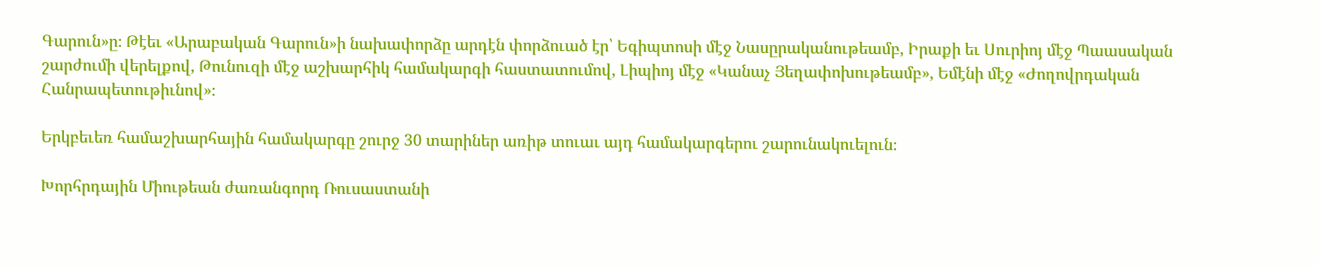Գարուն»ը։ Թէեւ «Արաբական Գարուն»ի նախափորձը արդէն փորձուած էր՝ Եգիպտոսի մէջ Նասըրականութեամբ, Իրաքի եւ Սուրիոյ մէջ Պաասական շարժումի վերելքով, Թունուզի մէջ աշխարհիկ համակարգի հաստատումով, Լիպիոյ մէջ «Կանաչ Յեղափոխութեամբ», Եմէնի մէջ «Ժողովրդական Հանրապետութիւնով»։

Երկբեւեռ համաշխարհային համակարգը շուրջ 30 տարիներ առիթ տուաւ այդ համակարգերու շարունակուելուն։

Խորհրդային Միութեան ժառանգորդ Ռուսաստանի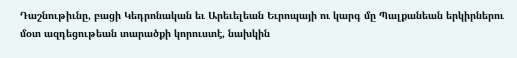Դաշնութիւնը, բացի Կեդրոնական եւ Արեւելեան Եւրոպայի ու կարգ մը Պալքանեան երկիրներու մօտ ազդեցութեան տարածքի կորուստէ, նախկին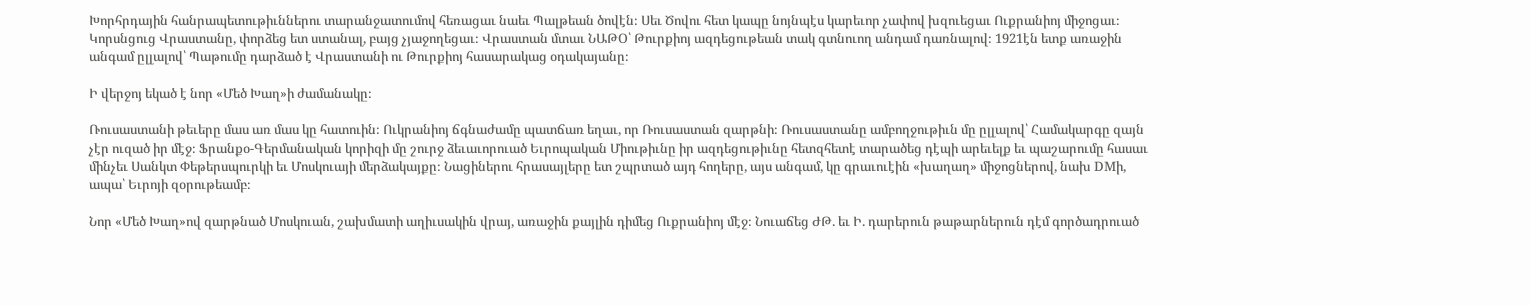Խորհրդային հանրապետութիւններու տարանջատումով հեռացաւ նաեւ Պալթեան ծովէն։ Սեւ Ծովու հետ կապը նոյնպէս կարեւոր չափով խզուեցաւ Ուքրանիոյ միջոցաւ։ Կորսնցուց Վրաստանը, փորձեց ետ ստանալ, բայց չյաջողեցաւ։ Վրաստան մտաւ ՆԱԹՕ՝ Թուրքիոյ ազդեցութեան տակ գտնուող անդամ դառնալով։ 1921էն ետք առաջին անգամ ըլլալով՝ Պաթումը դարձած է Վրաստանի ու Թուրքիոյ հասարակաց օդակայանը։

Ի վերջոյ եկած է նոր «Մեծ Խաղ»ի ժամանակը։

Ռուսաստանի թեւերը մաս առ մաս կը հատուին։ Ուկրանիոյ ճգնաժամը պատճառ եղաւ, որ Ռուսաստան զարթնի։ Ռուսաստանը ամբողջութիւն մը ըլլալով՝ Համակարգը զայն չէր ուզած իր մէջ։ Ֆրանքօ-Գերմանական կորիզի մը շուրջ ձեւաւորուած Եւրոպական Միութիւնը իր ազդեցութիւնը հետզհետէ տարածեց դէպի արեւելք եւ պաշարումը հասաւ մինչեւ Սանկտ Փեթերսպուրկի եւ Մոսկուայի մերձակայքը։ Նացիներու հրասայլերը ետ շպրտած այդ հողերը, այս անգամ, կը գրաւուէին «խաղաղ» միջոցներով, նախ DMի, ապա՝ Եւրոյի զօրութեամբ։

Նոր «Մեծ Խաղ»ով զարթնած Մոսկուան, շախմատի աղիւսակին վրայ, առաջին քայլին դիմեց Ուքրանիոյ մէջ։ Նուաճեց ԺԹ. եւ Ի. դարերուն թաթարներուն դէմ գործադրուած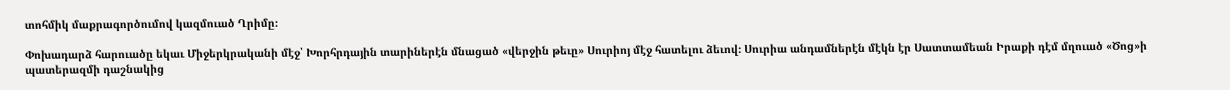տոհմիկ մաքրագործումով կազմուած Ղրիմը։

Փոխադարձ հարուածը եկաւ Միջերկրականի մէջ՝ Խորհրդային տարիներէն մնացած «վերջին թեւը» Սուրիոյ մէջ հատելու ձեւով։ Սուրիա անդամներէն մէկն էր Սատտամեան Իրաքի դէմ մղուած «Ծոց»ի պատերազմի դաշնակից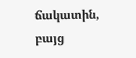ճակատին, բայց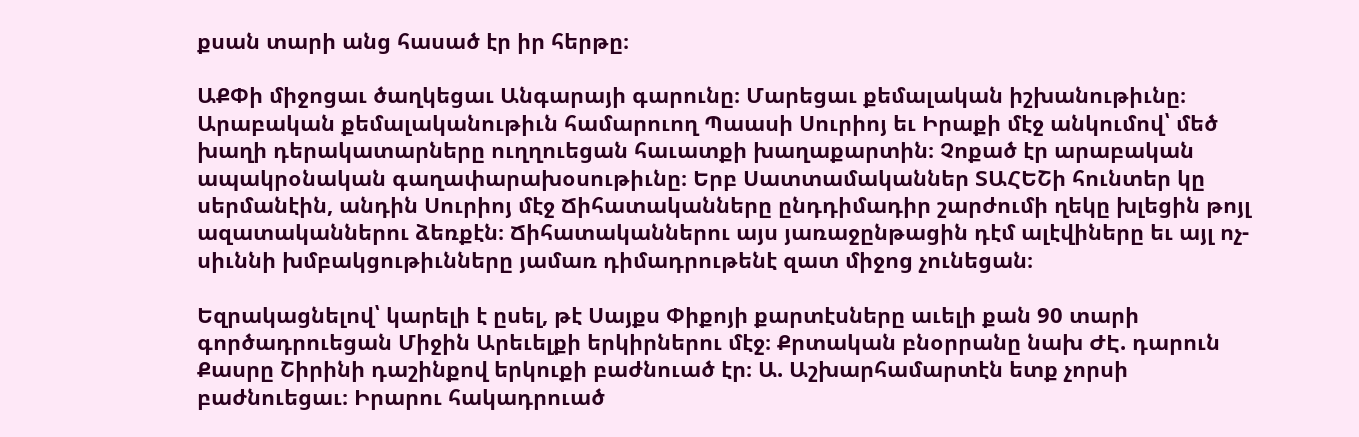քսան տարի անց հասած էր իր հերթը։

ԱՔՓի միջոցաւ ծաղկեցաւ Անգարայի գարունը։ Մարեցաւ քեմալական իշխանութիւնը։ Արաբական քեմալականութիւն համարուող Պաասի Սուրիոյ եւ Իրաքի մէջ անկումով՝ մեծ խաղի դերակատարները ուղղուեցան հաւատքի խաղաքարտին։ Չոքած էր արաբական ապակրօնական գաղափարախօսութիւնը։ Երբ Սատտամականներ ՏԱՀԵՇի հունտեր կը սերմանէին, անդին Սուրիոյ մէջ Ճիհատականները ընդդիմադիր շարժումի ղեկը խլեցին թոյլ ազատականներու ձեռքէն։ Ճիհատականներու այս յառաջընթացին դէմ ալէվիները եւ այլ ոչ-սիւննի խմբակցութիւնները յամառ դիմադրութենէ զատ միջոց չունեցան։

Եզրակացնելով՝ կարելի է ըսել, թէ Սայքս Փիքոյի քարտէսները աւելի քան 90 տարի գործադրուեցան Միջին Արեւելքի երկիրներու մէջ։ Քրտական բնօրրանը նախ ԺԷ. դարուն Քասրը Շիրինի դաշինքով երկուքի բաժնուած էր։ Ա. Աշխարհամարտէն ետք չորսի բաժնուեցաւ։ Իրարու հակադրուած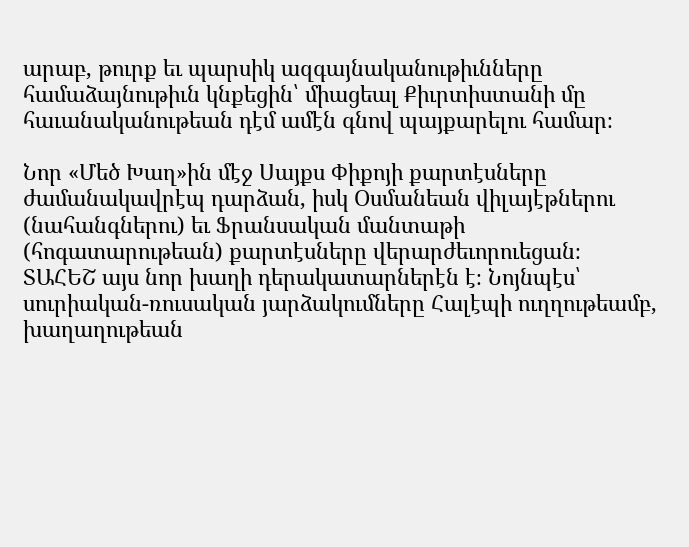արաբ, թուրք եւ պարսիկ ազգայնականութիւնները համաձայնութիւն կնքեցին՝ միացեալ Քիւրտիստանի մը հաւանականութեան դէմ ամէն գնով պայքարելու համար։

Նոր «Մեծ Խաղ»ին մէջ Սայքս Փիքոյի քարտէսները ժամանակավրէպ դարձան, իսկ Օսմանեան վիլայէթներու (նահանգներու) եւ Ֆրանսական մանտաթի (հոգատարութեան) քարտէսները վերարժեւորուեցան։ ՏԱՀԵՇ այս նոր խաղի դերակատարներէն է։ Նոյնպէս՝ սուրիական-ռուսական յարձակումները Հալէպի ուղղութեամբ, խաղաղութեան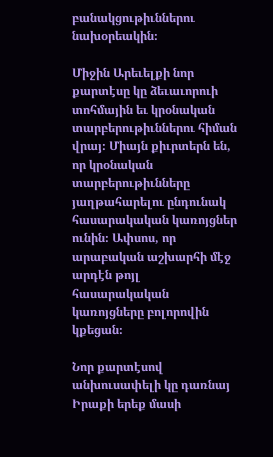բանակցութիւններու նախօրեակին։

Միջին Արեւելքի նոր քարտէսը կը ձեւաւորուի տոհմային եւ կրօնական տարբերութիւններու հիման վրայ։ Միայն քիւրտերն են, որ կրօնական տարբերութիւնները յաղթահարելու ընդունակ հասարակական կառոյցներ ունին։ Ափսոս, որ արաբական աշխարհի մէջ արդէն թոյլ հասարակական կառոյցները բոլորովին կքեցան։

Նոր քարտէսով անխուսափելի կը դառնայ Իրաքի երեք մասի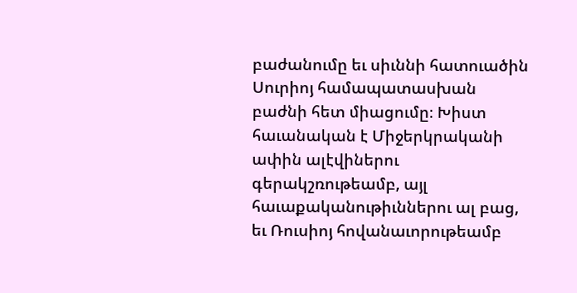բաժանումը եւ սիւննի հատուածին Սուրիոյ համապատասխան բաժնի հետ միացումը։ Խիստ հաւանական է Միջերկրականի ափին ալէվիներու գերակշռութեամբ, այլ հաւաքականութիւններու ալ բաց, եւ Ռուսիոյ հովանաւորութեամբ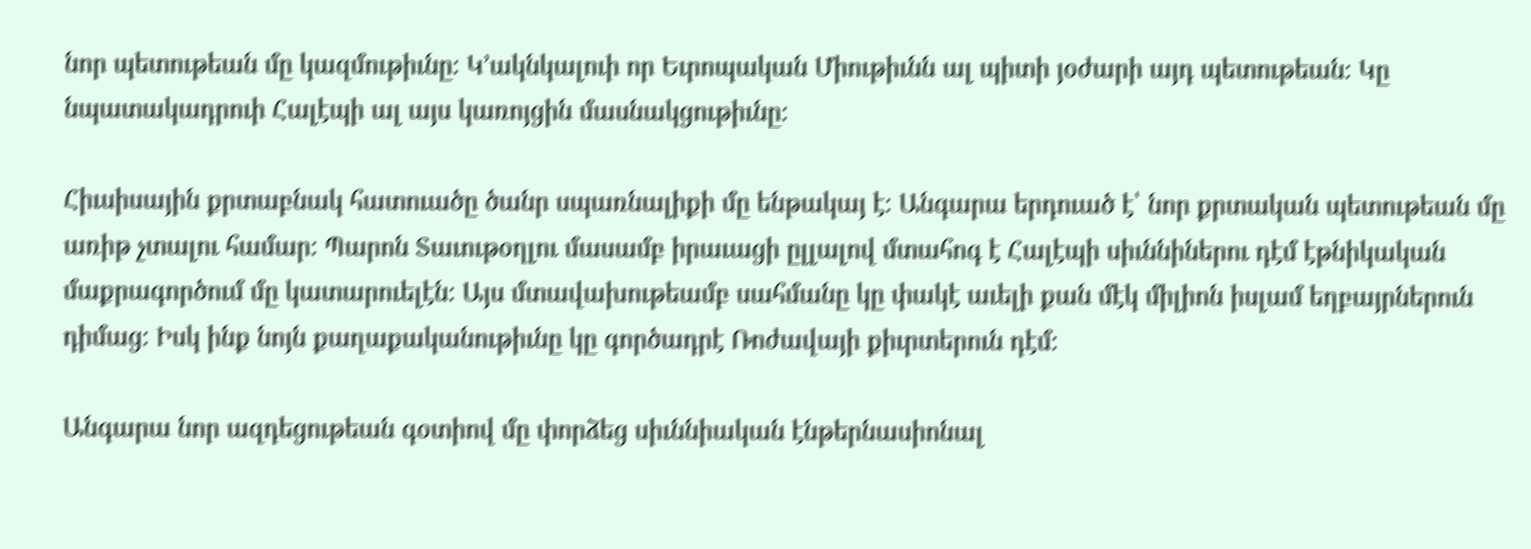նոր պետութեան մը կազմութիւնը։ Կ՚ակնկալուի որ Եւրոպական Միութիւնն ալ պիտի յօժարի այդ պետութեան։ Կը նպատակադրուի Հալէպի ալ այս կառոյցին մասնակցութիւնը։

Հիւսիսային քրտաբնակ հատուածը ծանր սպառնալիքի մը ենթակայ է։ Անգարա երդուած է՝ նոր քրտական պետութեան մը առիթ չտալու համար։ Պարոն Տաւութօղլու մասամբ իրաւացի ըլլալով մտահոգ է Հալէպի սիւննիներու դէմ էթնիկական մաքրագործում մը կատարուելէն։ Այս մտավախութեամբ սահմանը կը փակէ աւելի քան մէկ միլիոն իսլամ եղբայրներուն դիմաց։ Իսկ ինք նոյն քաղաքականութիւնը կը գործադրէ Ռոժավայի քիւրտերուն դէմ։

Անգարա նոր ազդեցութեան գօտիով մը փորձեց սիւննիական էնթերնասիոնալ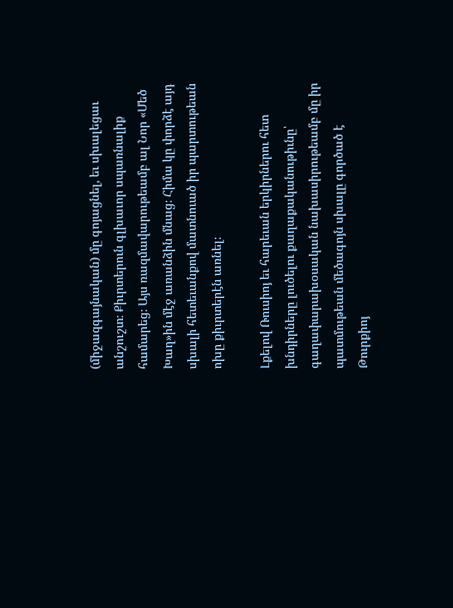(միջազգայնական) մը գոյացնել, եւ սխալեցաւ անշուշտ։ Քիւրտերուն գլխաւոր սպառնալիք համարեց։ Այս ռազմավարութեամբ ալ Նոր «Մեծ Խաղ»ին մէջ առանձին մնաց։ Հիմա կը փորձէ այդ սխալի հետեւանքով մատնուած իր պարտութեան ոխը քիւրտերէն առնել։

Լքելով Ռուսիոյ եւ հարեւան երկիրներու հետ խնդիրները լուծելու քաղաքականութիւնը՝ գաղափարախօսական նախասիրութեամբ մը իր պատմութեան մեծագոյն սխալը գործած է Թուրքիոյ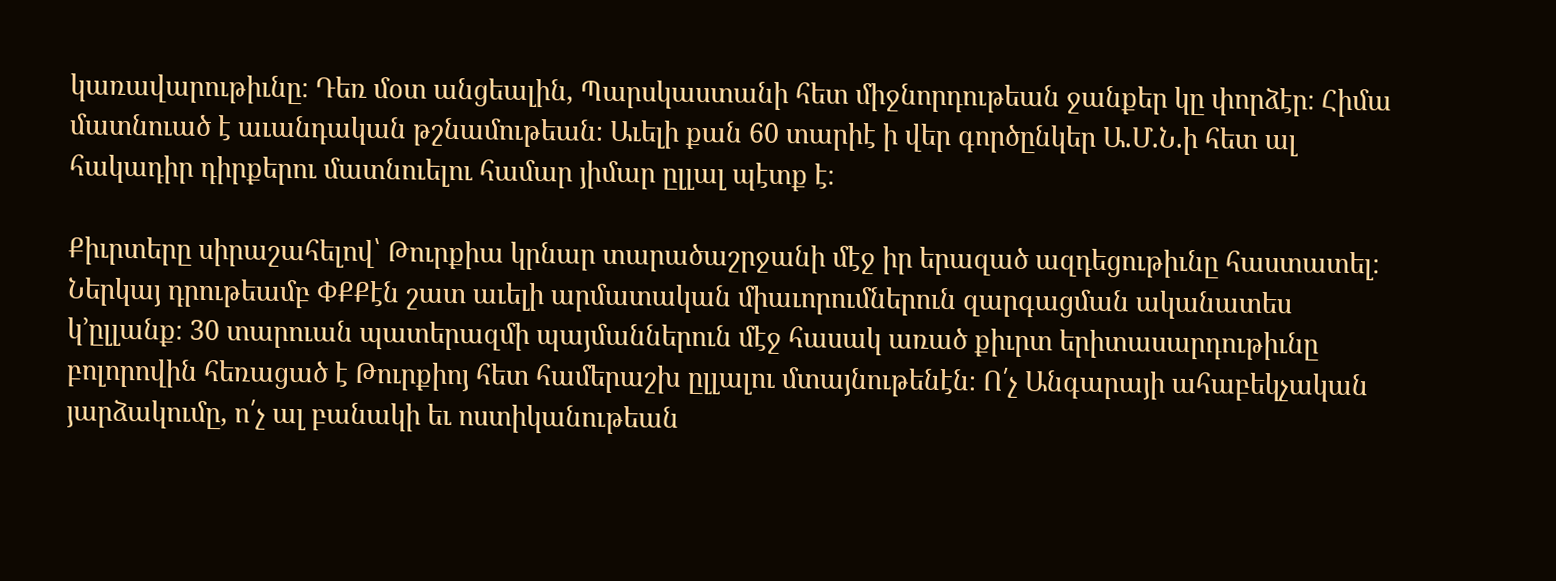կառավարութիւնը։ Դեռ մօտ անցեալին, Պարսկաստանի հետ միջնորդութեան ջանքեր կը փորձէր։ Հիմա մատնուած է աւանդական թշնամութեան։ Աւելի քան 60 տարիէ ի վեր գործընկեր Ա.Մ.Ն.ի հետ ալ հակադիր դիրքերու մատնուելու համար յիմար ըլլալ պէտք է։

Քիւրտերը սիրաշահելով՝ Թուրքիա կրնար տարածաշրջանի մէջ իր երազած ազդեցութիւնը հաստատել։ Ներկայ դրութեամբ ՓՔՔէն շատ աւելի արմատական միաւորումներուն զարգացման ականատես կ՚ըլլանք։ 30 տարուան պատերազմի պայմաններուն մէջ հասակ առած քիւրտ երիտասարդութիւնը բոլորովին հեռացած է Թուրքիոյ հետ համերաշխ ըլլալու մտայնութենէն։ Ո՛չ Անգարայի ահաբեկչական յարձակումը, ո՛չ ալ բանակի եւ ոստիկանութեան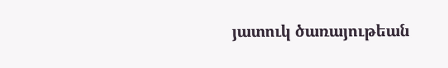յատուկ ծառայութեան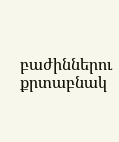բաժիններու քրտաբնակ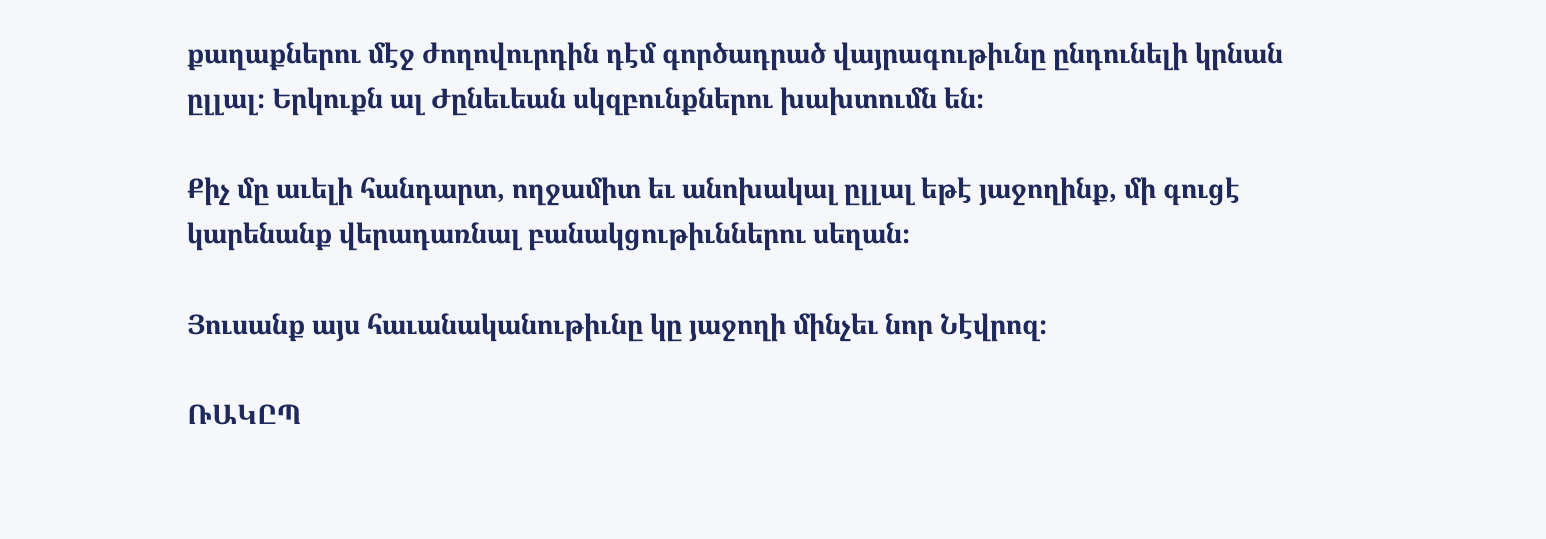քաղաքներու մէջ ժողովուրդին դէմ գործադրած վայրագութիւնը ընդունելի կրնան ըլլալ։ Երկուքն ալ Ժընեւեան սկզբունքներու խախտումն են։

Քիչ մը աւելի հանդարտ, ողջամիտ եւ անոխակալ ըլլալ եթէ յաջողինք, մի գուցէ կարենանք վերադառնալ բանակցութիւններու սեղան։

Յուսանք այս հաւանականութիւնը կը յաջողի մինչեւ նոր Նէվրոզ։

ՌԱԿԸՊ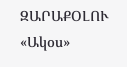ԶԱՐԱՔՕԼՈՒ
«Ակօս»